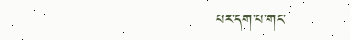པར་དག་པ་གང་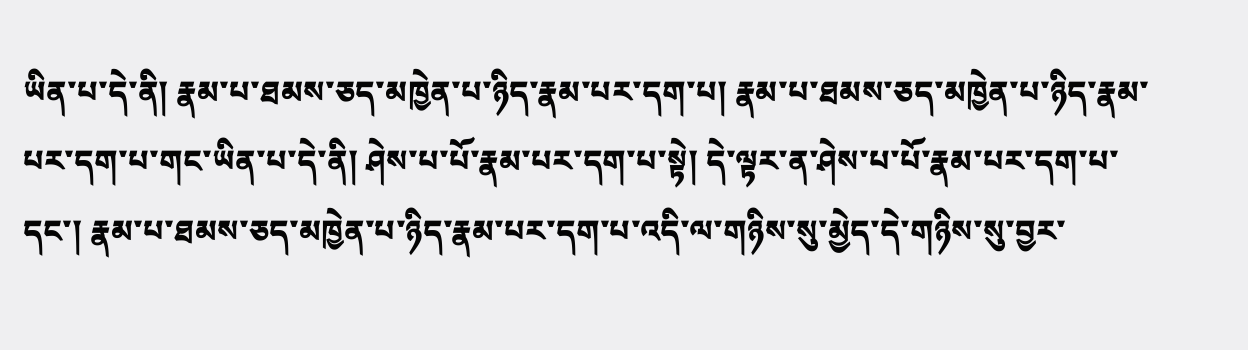ཡིན་པ་དེ་ནི། རྣམ་པ་ཐམས་ཅད་མཁྱེན་པ་ཉིད་རྣམ་པར་དག་པ། རྣམ་པ་ཐམས་ཅད་མཁྱེན་པ་ཉིད་རྣམ་པར་དག་པ་གང་ཡིན་པ་དེ་ནི། ཤེས་པ་པོ་རྣམ་པར་དག་པ་སྟེ། དེ་ལྟར་ན་ཤེས་པ་པོ་རྣམ་པར་དག་པ་དང་། རྣམ་པ་ཐམས་ཅད་མཁྱེན་པ་ཉིད་རྣམ་པར་དག་པ་འདི་ལ་གཉིས་སུ་མྱེད་དེ་གཉིས་སུ་བྱར་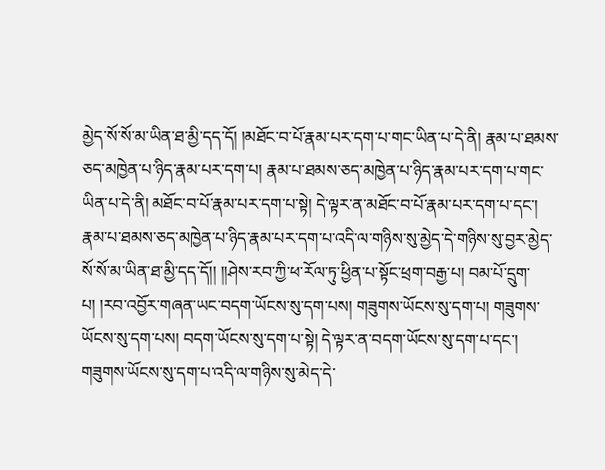མྱེད་སོ་སོ་མ་ཡིན་ཐ་མྱི་དད་དོ། །མཐོང་བ་པོ་རྣམ་པར་དག་པ་གང་ཡིན་པ་དེ་ནི། རྣམ་པ་ཐམས་ཅད་མཁྱེན་པ་ཉིད་རྣམ་པར་དག་པ། རྣམ་པ་ཐམས་ཅད་མཁྱེན་པ་ཉིད་རྣམ་པར་དག་པ་གང་ཡིན་པ་དེ་ནི། མཐོང་བ་པོ་རྣམ་པར་དག་པ་སྟེ། དེ་ལྟར་ན་མཐོང་བ་པོ་རྣམ་པར་དག་པ་དང་། རྣམ་པ་ཐམས་ཅད་མཁྱེན་པ་ཉིད་རྣམ་པར་དག་པ་འདི་ལ་གཉིས་སུ་མྱེད་དེ་གཉིས་སུ་བྱར་མྱེད་སོ་སོ་མ་ཡིན་ཐ་མྱི་དད་དོ།། །།ཤེས་རབ་ཀྱི་ཕ་རོལ་ཏུ་ཕྱིན་པ་སྟོང་ཕྲག་བརྒྱ་པ། བམ་པོ་དྲུག་པ། །རབ་འབྱོར་གཞན་ཡང་བདག་ཡོངས་སུ་དག་པས། གཟུགས་ཡོངས་སུ་དག་པ། གཟུགས་ཡོངས་སུ་དག་པས། བདག་ཡོངས་སུ་དག་པ་སྟེ། དེ་ལྟར་ན་བདག་ཡོངས་སུ་དག་པ་དང་། གཟུགས་ཡོངས་སུ་དག་པ་འདི་ལ་གཉིས་སུ་མེད་དེ་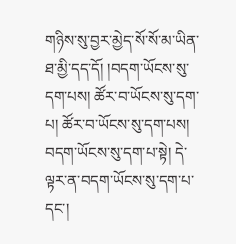གཉིས་སུ་བྱར་མྱེད་སོ་སོ་མ་ཡིན་ཐ་མྱི་དད་དོ། །བདག་ཡོངས་སུ་དག་པས། ཚོར་བ་ཡོངས་སུ་དག་པ། ཚོར་བ་ཡོངས་སུ་དག་པས། བདག་ཡོངས་སུ་དག་པ་སྟེ། དེ་ལྟར་ན་བདག་ཡོངས་སུ་དག་པ་དང་།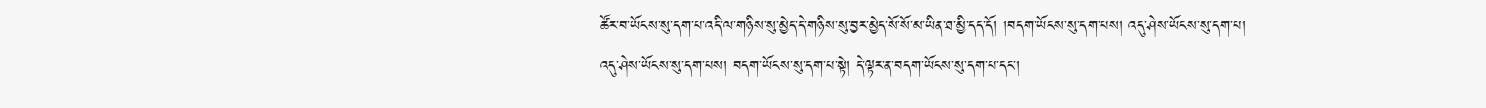ཚོར་བ་ཡོངས་སུ་དག་པ་འདི་ལ་གཉིས་སུ་མྱེད་དེ་གཉིས་སུ་བྱར་མྱེད་སོ་སོ་མ་ཡིན་ཐ་མྱི་དད་དོ། །བདག་ཡོངས་སུ་དག་པས། འདུ་ཤེས་ཡོངས་སུ་དག་པ། འདུ་ཤེས་ཡོངས་སུ་དག་པས། བདག་ཡོངས་སུ་དག་པ་སྟེ། དེ་ལྟར་ན་བདག་ཡོངས་སུ་དག་པ་དང་།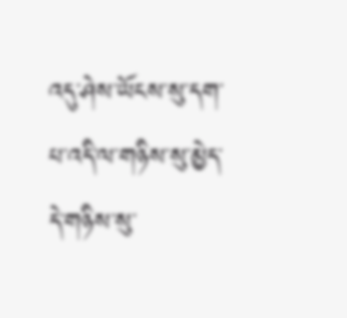འདུ་ཤེས་ཡོངས་སུ་དག་པ་འདི་ལ་གཉིས་སུ་མྱེད་དེ་གཉིས་སུ་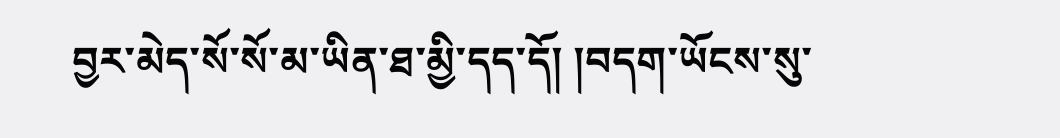བྱར་མེད་སོ་སོ་མ་ཡིན་ཐ་མྱི་དད་དོ། །བདག་ཡོངས་སུ་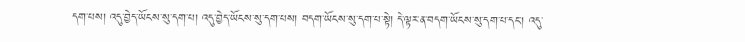དག་པས། འདུ་བྱེད་ཡོངས་སུ་དག་པ། འདུ་བྱེད་ཡོངས་སུ་དག་པས། བདག་ཡོངས་སུ་དག་པ་སྟེ། དེ་ལྟར་ན་བདག་ཡོངས་སུ་དག་པ་དང་། འདུ་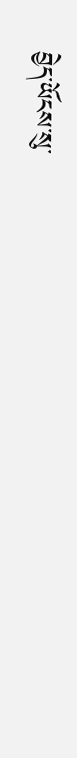བྱེད་ཡོངས་སུ་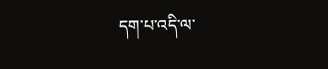དག་པ་འདི་ལ་